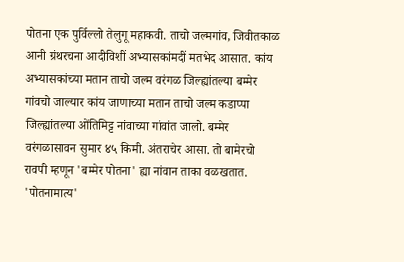पोतना एक पुर्विल्लो तेलुगू महाकवी. ताचो जल्मगांव, जिवीतकाळ आनी ग्रंथरचना आदीविशीं अभ्यासकांमदीं मतभेद आसात. कांय अभ्यासकांच्या मतान ताचो जल्म वरंगळ जिल्ह्यांतल्या बम्मेर गांवचो जाल्यार कांय जाणाच्या मतान ताचो जल्म कडाप्पा जिल्ह्यांतल्या ओंतिमिट्ट नांवाच्या गांवांत जालो. बम्मेर वरंगळासावन सुमार ४५ किमी. अंतराचेर आसा. तो बामेरचो रावपी म्हणून 'बम्मेर पोतना' ह्या नांवान ताका वळखतात. 'पोतनामात्य'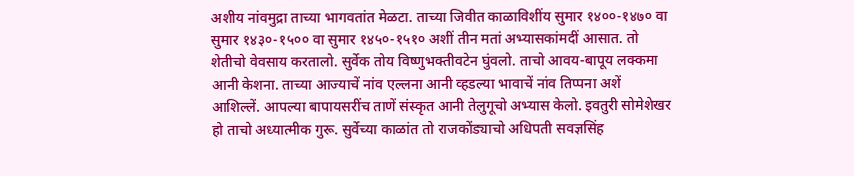अशीय नांवमुद्रा ताच्या भागवतांत मेळटा. ताच्या जिवीत काळाविशींय सुमार १४००-१४७० वा सुमार १४३०-१५०० वा सुमार १४५०-१५१० अशीं तीन मतां अभ्यासकांमदीं आसात. तो शेतीचो वेवसाय करतालो. सुर्वेक तोय विष्णुभक्तीवटेन घुंवलो. ताचो आवय-बापूय लक्कमा आनी केशना. ताच्या आज्याचें नांव एल्लना आनी व्हडल्या भावाचें नांव तिप्पना अशें आशिल्लें. आपल्या बापायसरींच ताणें संस्कृत आनी तेलुगूचो अभ्यास केलो. इवतुरी सोमेशेखर हो ताचो अध्यात्मीक गुरू. सुर्वेच्या काळांत तो राजकोंड्याचो अधिपती सवज्ञसिंह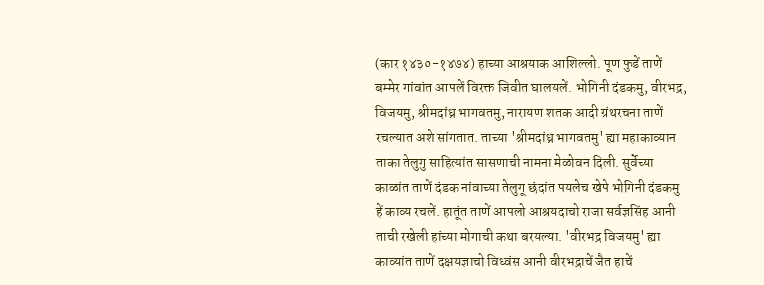(कार १४३०-१४७४) हाच्या आश्रयाक आशिल्लो. पूण फुडें ताणें बम्मेर गांवांत आपलें विरक्त जिवीत घालयलें. भोगिनी दंडकमु, वीरभद्र, विजयमु, श्रीमदांध्र भागवतमु, नारायण शतक आदी ग्रंथरचना ताणें रचल्यात अशे सांगतात. ताच्या 'श्रीमदांध्र भागवतमु' ह्या महाकाव्यान ताका तेलुगु साहित्यांत सासणाची नामना मेळोवन दिली. सुर्वेच्या काळांत ताणें दंडक नांवाच्या तेलुगू छंदांत पयलेच खेपे भोगिनी दंडकमु हें काव्य रचलें. हातूंत ताणें आपलो आश्रयदाचो राजा सर्वज्ञसिंह आनी ताची रखेली हांच्या मोगाची कथा बरयल्या. 'वीरभद्र विजयमु' ह्या काव्यांत ताणें दक्षयज्ञाचो विध्वंस आनी वीरभद्राचें जैत हाचें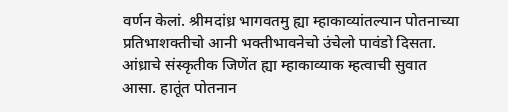वर्णन केलां. श्रीमदांध्र भागवतमु ह्या म्हाकाव्यांतल्यान पोतनाच्या प्रतिभाशक्तीचो आनी भक्तीभावनेचो उंचेलो पावंडो दिसता. आंध्राचे संस्कृतीक जिणेंत ह्या म्हाकाव्याक म्हत्वाची सुवात आसा. हातूंत पोतनान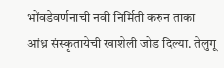भोंवडेवर्णनाची नवी निर्मिती करुन ताका आंध्र संस्कृतायेची खाशेली जोड दिल्या. तेलुगू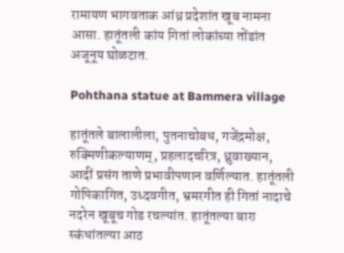रामायण भागवताक आंध्र प्रदेशांत खूब नामना आसा. हातूंतली कांय गितां लोकांच्या तोंडांत अजूनूय घोळटात.

Pohthana statue at Bammera village

हातूंतले बालालीला, पुतनाचोबध, गजेंद्रमोक्ष, रुक्मिणीकल्याणम्, प्रहलादचरित्र, ध्रुवाख्यान, आदीं प्रसंग ताणे प्रभावीपणान वर्णिल्यात. हातूंतली गोपिकागित, उध्दवगीत, भ्रमरगीत ही गितां नादाचे नदरेन खूबूच गोड रचल्यांत. हातूंतल्या बारा स्कंधांतल्या आठ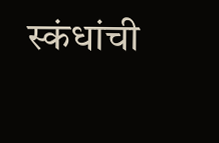स्कंधांची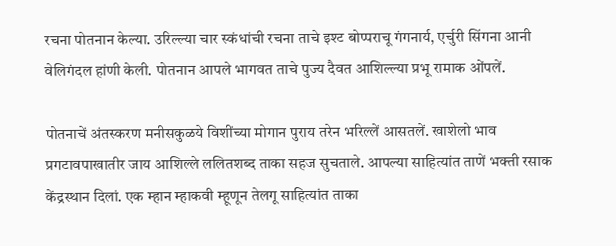रचना पोतनान केल्या. उरिल्ल्या चार स्कंधांची रचना ताचे इश्ट बोप्पराचू गंगनार्य, एर्चुरी सिंगना आनी वेलिगंदल हांणी केली. पोतनान आपले भागवत ताचे पुज्य दैवत आशिल्ल्या प्रभू रामाक ओंपलें.

पोतनाचें अंतस्करण मनीसकुळये विशींच्या मोगान पुराय तरेन भरिल्लें आसतलें. खाशेलो भाव प्रगटावपाखातीर जाय आशिल्ले ललितशब्द ताका सहज सुचताले. आपल्या साहित्यांत ताणें भक्ती रसाक केंद्रस्थान दिलां. एक म्हान म्हाकवी म्हूणून तेलगू साहित्यांत ताका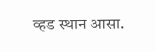व्हड स्थान आसा.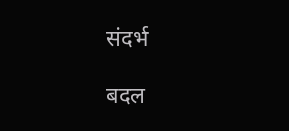संदर्भ

बदल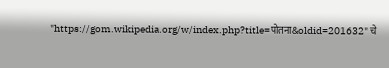"https://gom.wikipedia.org/w/index.php?title=पोतना&oldid=201632" चे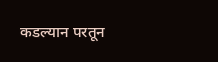कडल्यान परतून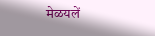मेळयलें